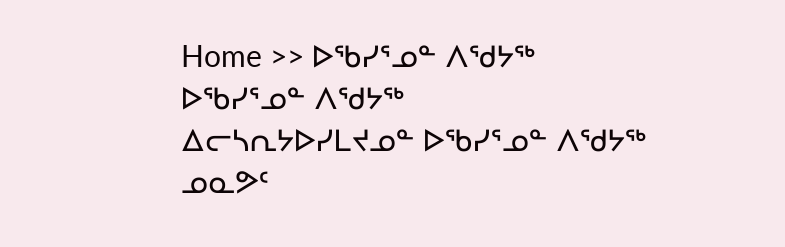Home >> ᐅᖃᓯᕐᓄᓐ ᐱᖁᔭᖅ
ᐅᖃᓯᕐᓄᓐ ᐱᖁᔭᖅ
ᐃᓕᓴᕆᔭᐅᓯᒪᔪᓄᓐ ᐅᖃᓯᕐᓄᓐ ᐱᖁᔭᖅ
ᓄᓇᕗᑦ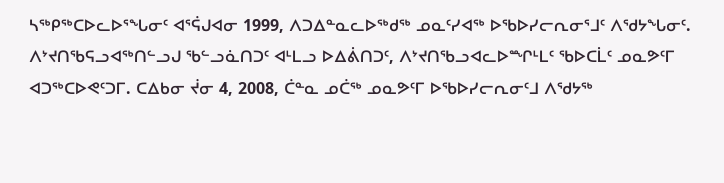ᓴᖅᑭᖅᑕᐅᓚᐅᕐᖓᓂᑦ ᐊᕐᕌᒍᐊᓂ 1999, ᐱᑐᐃᓐᓇᓚᐅᖅᑯᖅ ᓄᓇᑦᓯᐊᖅ ᐅᖃᐅᓯᓕᕆᓂᕐᒧᑦ ᐱᖁᔭᖓᓂᑦ. ᐱᔾᔪᑎᖃᕋᓗᐊᖅᑎᓪᓗᒍ ᖃᓪᓗᓈᑎᑐᑦ ᐊᒻᒪᓗ ᐅᐃᕖᑎᑐᑦ, ᐱᔾᔪᑎᖃᓗᐊᓚᐅᙱᒻᒪᑦ ᖃᐅᑕᒫᑦ ᓄᓇᕗᑦᒥ ᐊᑐᖅᑕᐅᕙᑦᑐᒥ. ᑕᐃᑲᓂ ᔫᓂ 4, 2008, ᑖᓐᓇ ᓄᑖᖅ ᓄᓇᕗᑦᒥ ᐅᖃᐅᓯᓕᕆᓂᑦᒧ ᐱᖁᔭᖅ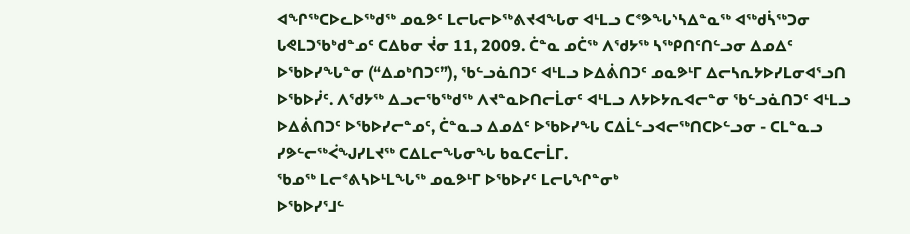ᐊᖏᖅᑕᐅᓚᐅᖅᑯᖅ ᓄᓇᕗᑦ ᒪᓕᒐᓕᐅᖅᕕᔪᐊᖓᓂ ᐊᒻᒪᓗ ᑕᕝᕗᖓᔅᓴᐃᓐᓇᖅ ᐊᖅᑯᓵᖅᑐᓂ ᒐᕙᒪᑐᖃᒃᑯᓐᓄᑦ ᑕᐃᑲᓂ ᔫᓂ 11, 2009. ᑖᓐᓇ ᓄᑖᖅ ᐱᖁᔭᖅ ᓴᖅᑭᑎᑦᑎᓪᓗᓂ ᐃᓄᐃᑦ ᐅᖃᐅᓯᖓᓐᓂ (“ᐃᓄᒃᑎᑐᑦ”), ᖃᓪᓗᓈᑎᑐᑦ ᐊᒻᒪᓗ ᐅᐃᕖᑎᑐᑦ ᓄᓇᕗᒻᒥ ᐃᓕᓴᕆᔭᐅᓯᒪᓂᐊᕐᓗᑎ ᐅᖃᐅᓰᑦ. ᐱᖁᔭᖅ ᐃᓗᓕᖃᖅᑯᖅ ᐱᔪᓐᓇᐅᑎᓕᒫᓂᑦ ᐊᒻᒪᓗ ᐱᔭᐅᔭᕆᐊᓕᓐᓂ ᖃᓪᓗᓈᑎᑐᑦ ᐊᒻᒪᓗ ᐅᐃᕖᑎᑐᑦ ᐅᖃᐅᓯᓕᓐᓄᑦ, ᑖᓐᓇᓗ ᐃᓄᐃᑦ ᐅᖃᐅᓯᖓ ᑕᐃᒫᓪᓗᐊᓕᖅᑎᑕᐅᓪᓗᓂ - ᑕᒪᓐᓇᓗ ᓯᕗᓪᓕᖅᐹᖑᓯᒪᔪᖅ ᑕᐃᒪᓕᖓᓂᖓ ᑲᓇᑕᓕᒫᒥ.
ᖃᓄᖅ ᒪᓕᕝᕕᓴᐅᒻᒪᖓᖅ ᓄᓇᕗᒻᒥ ᐅᖃᐅᓯᑦ ᒪᓕᒐᖏᓐᓂᒃ
ᐅᖃᐅᓯᕐᒧᓪ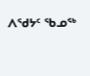ᐱᖁᔭᑦ ᖃᓄᖅ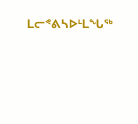ᒪᓕᕝᕕᓴᐅᒻᒪᖓᖅ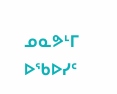ᓄᓇᕗᒻᒥ ᐅᖃᐅᓯᑦ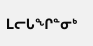ᒪᓕᒐᖏᓐᓂᒃ